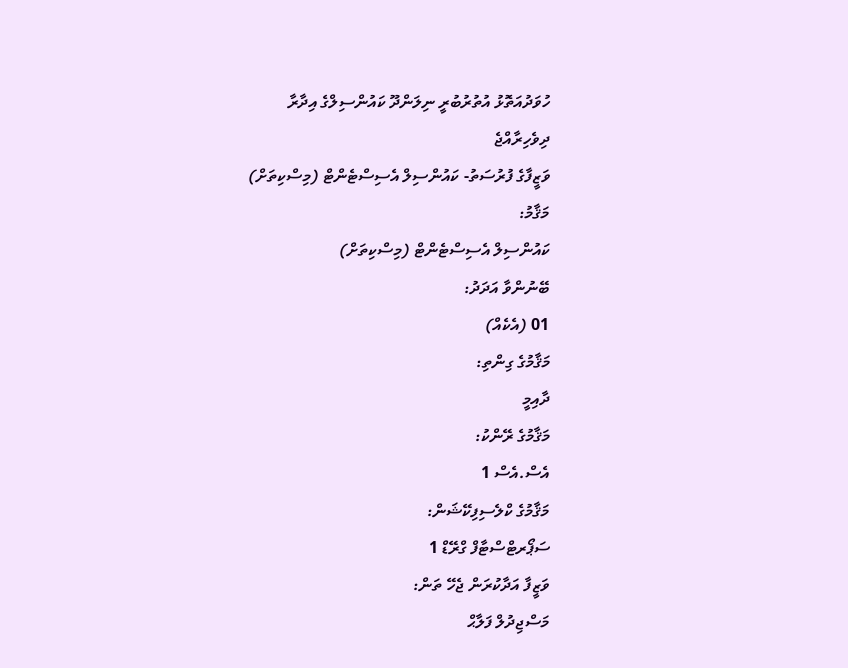ހުވަދުއަތޮޅު އުތުރުބުރީ ނިލަންދޫ ކައުންސިލްގެ އިދާރާ
ދިވެހިރާއްޖެ
ވަޒީފާގެ ފުރުސަތު- ކައުންސިލް އެސިސްޓެންޓް (މިސްކިތަށް)
މަޤާމު:
ކައުންސިލް އެސިސްޓެންޓް (މިސްކިތަށް)
ބޭނުންވާ އަދަދު:
01 (އެކެއް)
މަޤާމުގެ ގިންތި:
ދާއިމީ
މަޤާމުގެ ރޭންކު:
އެސް.އެސް 1
މަޤާމުގެ ކްލެސިފިކޭޝަން:
ސަޕޯރޓްސްޓާފް ގްރޭޑް 1
ވަޒީފާ އަދާކުރަން ޖެހޭ ތަން:
މަސްޖިދުލް ފަލާޙް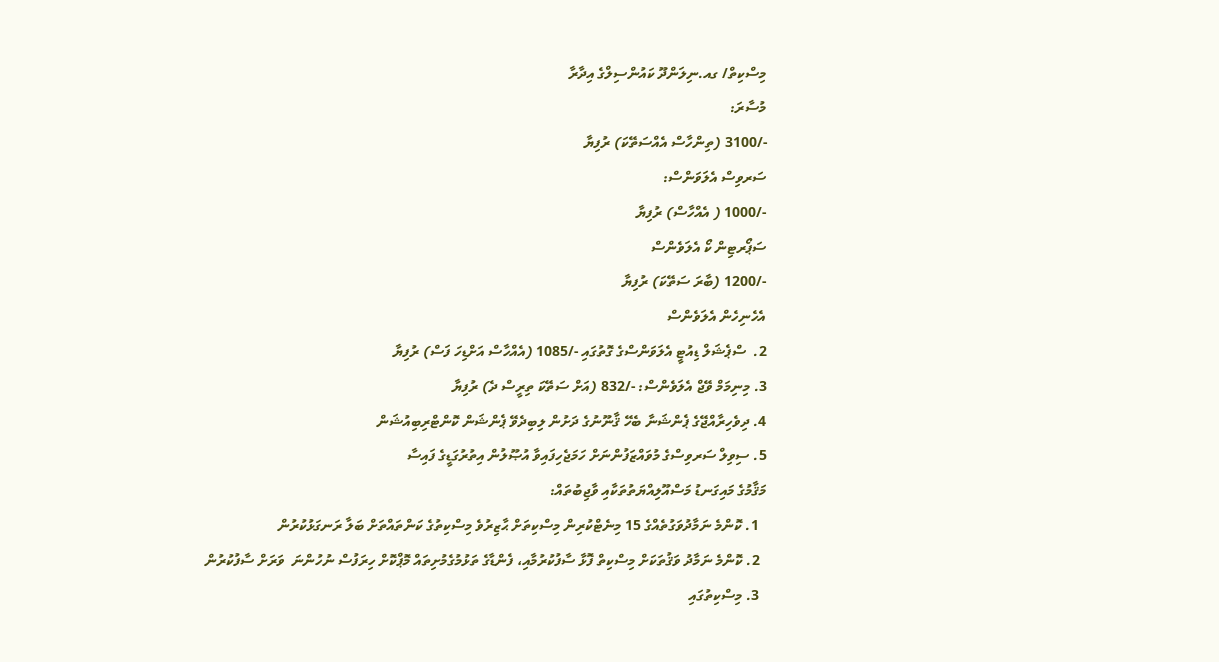މިސްކިތް/ ގއ.ނިލަންދޫ ކައުންސިލްގެ އިދާރާ
މުސާރަ:
-/3100 (ތިންހާސް އެއްސަތޭކަ) ރުފިޔާ
ސަރވިސް އެލަވަންސް:
-/1000 ( އެއްހާސް) ރުފިޔާ
ސަޕޯރޓިން ކޯ އެލަވެންސް
-/1200 (ބާރަ ސަތޭކަ) ރުފިޔާ
އެހެނިހެން އެލަވެންސް
2.  ސްޕެޝަލް ޑިއުޓީ އެލަވަންސްގެ ގޮތުގައި -/1085 (އެއްހާސް އަށްޑިހަ ފަސް) ރުފިޔާ
3. މިނިމަމް ވޭޖް އެލަވެންސް: -/832 (އަށް ސަތޭކަ ތިރީސް ދެ) ރުފިޔާ
4. ދިވެހިރާއްޖޭގެ ޕެންޝަނާ ބެހޭ ޤާނޫނުގެ ދަށުން ލިބިދެވޭ ޕެންޝަން ކޮންޓްރިބިއުޝަން
5. ސިވިލް ސަރވިސްގެ މުވައްޒަފުންނަށް ހަމަޖެހިފައިވާ އުޞޫލުން އިތުރުގަޑީގެ ފައިސާ
މަޤާމުގެ މައިގަނޑު މަސްއޫލިއްޔަތުތަކާއި ވާޖިބުތައް:
  1. ކޮންމެ ނަމާދުވަގުތެއްގެ 15 މިނެޓްކުރިން މިސްކިތަށް ޙާޒިރުވެ މިސްކިތުގެ ކަންތައްތަށް ބަލާ ރަނގަޅުކުރުން
  2. ކޮންމެ ނަމާދު ވަޤުތަކަށް މިސްކިތް ފޮޅާ ސާފުކުރުމާއި، ފެންޑާގެ ތަޅުމުގެމުށިތައް މޮޕްކޮށް ހިރަފުސް ނުހުންނަ  ވަރަށް ސާފުކުރުން
  3. މިސްކިތުގައި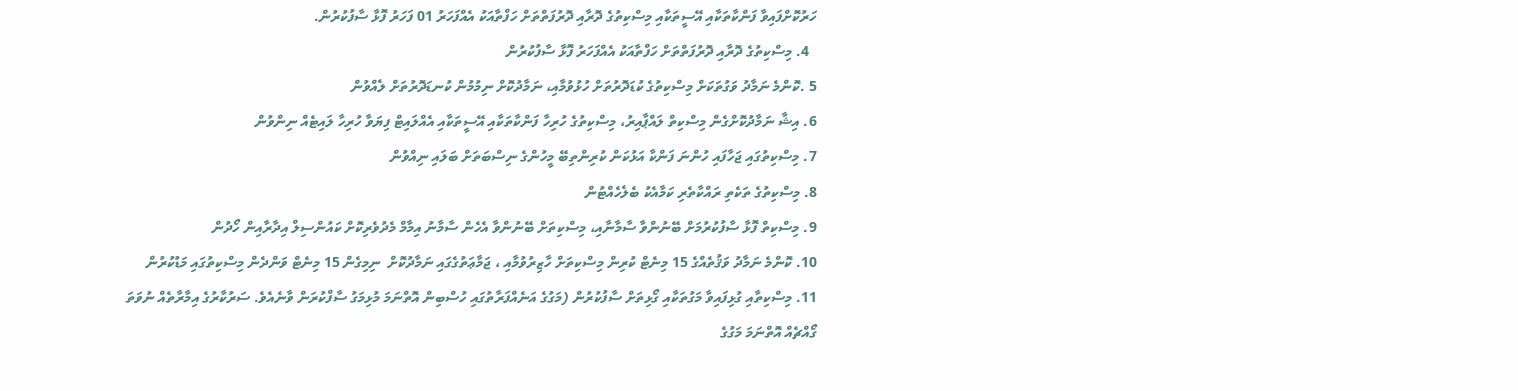ހަރުކޮށްފައިވާ ފަންކާތަކާއި އޭސީތަކާއި މިސްކިތުގެ ދޮރާއި ދޮރުފަތްތަށް ހަފްތާއަކު އެއްފަހަރު 01 ފަހަރު ފޮޅާ ސާފުކުރުން.
  4. މިސްކިތުގެ ދޮރާއި ދޮރުފަތްތަށް ހަފްތާއަކު އެއްފަހަރު ފޮޅާ ސާފުކުރުން
5 .ކޮންމެ ނަމާދު ވަގުތަކަށް މިސްކިތުގެ ކުޑަދޮރުތަށް ހުޅުވުމާއި، ނަމާދުކޮށް ނިމުމުން ކުނޑަދޮރުތަށް ލެއްވުން
6. އިޝާ ނަމާދުކޮށްގެން މިސްކިތް ލައްޕާއިރު، މިސްކިތުގެ ހުރިހާ ފަންކާތަކާއި އޭސީތަކާއި އެއްލައިޓް ފިޔަވާ ހުރިހާ ލައިޓެއް ނިންވުން
7. މިސްކިތުގައި ޖަހާފައި ހުންނަ ފަންކާ އަޅުކަން ކުރިންތިބޭ މީހުންގެ ނިސްބަތަށް ބަލައި ނިއްވުން
8. މިސްކިތުގެ ތަކެތި ރައްކާތެރި ކަމާއެކު ބެލެހެއްޓުން
9. މިސްކިތް ފޮޅާ ސާފުކުރުމަށް ބޭނުންވާ ސާމާނާއި، މިސްކިތަށް ބޭނުންވާ އެހެން ސާމާނު އިމާމް މެދުވެރިކޮށް ކައުންސިލް އިދާރާއިން ހޯދުން
10. ކޮންމެ ނަމާދު ވަޤުތެއްގެ 15 މިނެޓް ކުރިން މިސްކިތަށް ހާޒިރުވުމާއި ، ޖަމާޢަތުގެގައި ނަމާދުކޮށް  ނިމިގެން 15 މިނެޓް ވަންދެން މިސްކިތުގައި މަޑުކުރުން
11. މިސްކިތާއި ގުޅިފައިވާ މަގުތަކާއި ގޯޅިތަށް ސާފުކުރުން (މަގުގެ އަނެއްފަރާތުގައި ހުސްބިން އޮތްނަމަ މުޅިމަގު ސާފްކުރަން ވާނެއެވެ. ސަރުކާރުގެ އިމާރާތެއް ނުވަތަ ގޯއްޗެއް އޮތްނަމަ މަގުގެ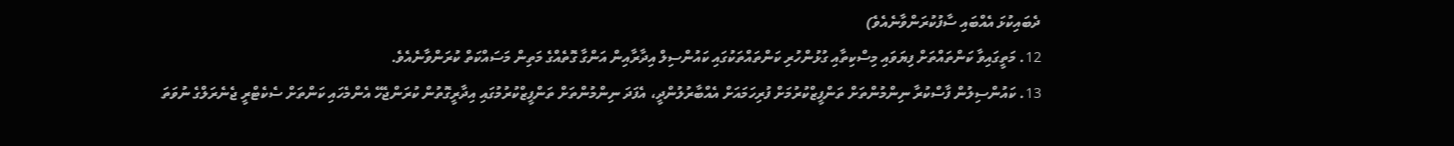ދެބައިކުޅަ އެއްބައި ސާފުކުރަންވާނެއެވެ)
12. މަތީގައިވާ ކަންތައްތަށް ފިޔަވައި މިސްކިތާއި ގުޅުންހުރި ކަންތައްތަކުގައި ކައުންސިލް އިދާރާއިން އަންގާ ގޮތެއްގެ މަތިން މަސައްކަތް ކުރަންވާނެއެވެ.
13. ކައުންސިލުން ފާސްކުރާ ނިންމުންތަށް ތަންފީޒްކުރުމަށް ފުރިހަމައަށް އެއްބާރުލުންދީ، އެފަދަ ނިންމުންތަށް ތަންފީޒްކުރުމުގައި އިދާރީގޮތުން ކުރަންޖެހޭ އެންމެހައި ކަންތަށް ސެކެޓްރީ ޖެނެރަލްގެ ނުވަތަ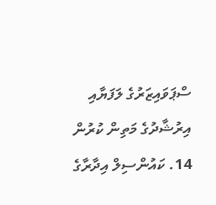ސްޕަވައިޒަރުގެ ލަފަޔާއި އިރުޝާދުގެ މަތިން ކުރުން
14. ކައުންސިލް އިދާރާގެ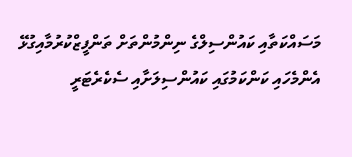މަސައްކަތާއި ކައުންސިލްގެ ނިންމުންތަށް ތަންފީޒްކުރުމާއިގުޅޭ އެންމެހައި ކަންކަމުގައި ކައުންސިލަށާއި ސެކެރެޓަރީ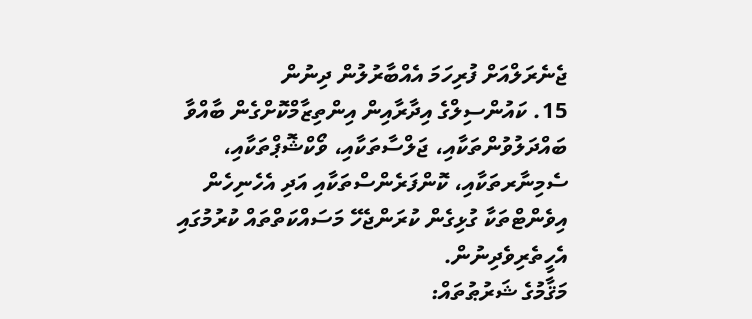ޖެނެރަލްއަށް ފުރިހަމަ އެއްބާރުލުން ދިނުން
15. ކައުންސިލްގެ އިދާރާއިން އިންތިޒާމްކޮށްގެން ބާއްވާ ބައްދަލުވުންތަކާއި، ޖަލްސާތަކާއި، ވޯކްޝޮޕްތަކާއި، ސެމިނާރތަކާއި، ކޮންފަރެންސްތަކާއި އަދި އެހެނިހެން އިވެންޓްތަކާ ގުޅިގެން ކުރަންޖެހޭ މަސައްކަތްތައް ކުރުމުގައި އެހީތެރިވެދިނުން.
މަޤާމުގެ ޝަރުޠުތައް: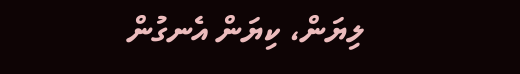ލިޔަން، ކިޔަން އެނގުން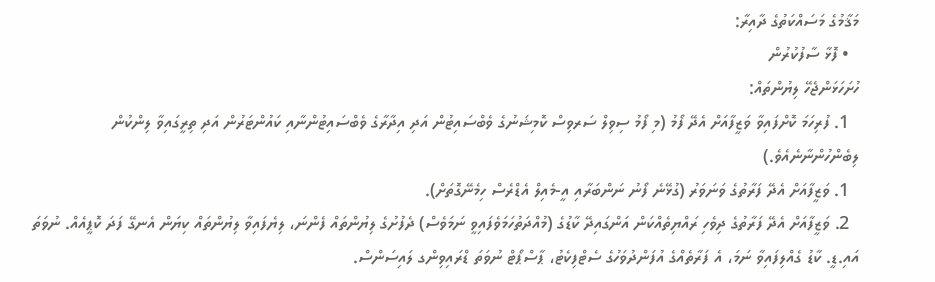މަޤާމުގެ މަސައްކަތުގެ ދާއިރާ:
  • ފޮޅާ ސާފުކުރުން
ހުށަހަޅަންޖެހޭ ލިޔުންތައް:
  1. ފުރިހަމަ ކޮށްފައިވާ ވަޒީފާއަށް އެދޭ ފޯމު (މި ފޯމު ސިވިލް ސަރވިސް ކޮމިޝަނުގެ ވެބްސައިޓުން އަދި އިދާރާގެ ވެބްސައިޓުންނާއި ކައުންޓަރުން އަދި ތިރީގައިވާ ލިންކުން ލިބެންހުންނާނެއެވެ.)
  1. ވަޒީފާއަށް އެދޭ ފަރާތުގެ ވަނަވަރު (ގުޅޭނެ ފޯނު ނަންބަރާއި އީ-މެއިލް އެޑްރެސް ހިމެނޭގޮތަށް).
  2. ވަޒީފާއަށް އެދޭ ފަރާތުގެ ދިވެހި ރައްޔިތެއްކަން އަންގައިދޭ ކާޑުގެ (މުއްދަތުހަމަވެފައިވީ ނަމަވެސް) ދެފުށުގެ ލިޔުންތައް ފެންނަ، ލިޔެފައިވާ ލިޔުންތައް ކިޔަން އެނގޭ ފަދަ ކޮޕީއެއް. ނުވަތަ އައި.ޑީ. ކާޑު ގެއްލިފައިވާ ނަމަ، އެ ފަރާތެއްގެ އުފަންދުވަހުގެ ސެޓްފިކެޓު، ޕާސްޕޯޓް ނުވަތަ ޑްރައިވިންގ ލައިސަންސް.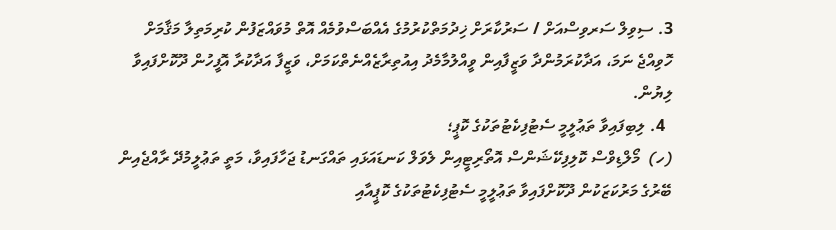3. ސިވިލް ސަރވިސްއަށް / ސަރުކާރަށް ޚިދުމަތްކުރުމުގެ އެއްބަސްވުމެއް އޮތް މުވައްޒަފުން ކުރިމަތިލާ މަޤާމަށް ހޮވިއްޖެ ނަމަ، އަދާކުރަމުންދާ ވަޒީފާއިން ވީއްލުމާމެދު އިއުތިރާޒެއްނެތްކަމަށް، ވަޒީފާ އަދާކުރާ އޮފީހުން ދޫކޮށްފައިވާ ލިޔުން.
  4. ލިބިފައިވާ ތަޢުލީމީ ސެޓުފިކެޓުތަކުގެ ކޮޕީ؛
(ހ)  މޯލްޑިވްސް ކޮލިފިކޭޝަންސް އޮތޯރިޓީއިން ލެވަލް ކަނޑައަޅައި ތައްގަނޑު ޖަހާފައިވާ، މަތީ ތަޢުލީމުދޭ ރާއްޖެއިން ބޭރުގެ މަރުކަޒަކުން ދޫކޮށްފައިވާ ތަޢުލީމީ ސެޓުފިކެޓުތަކުގެ ކޮޕީއާއި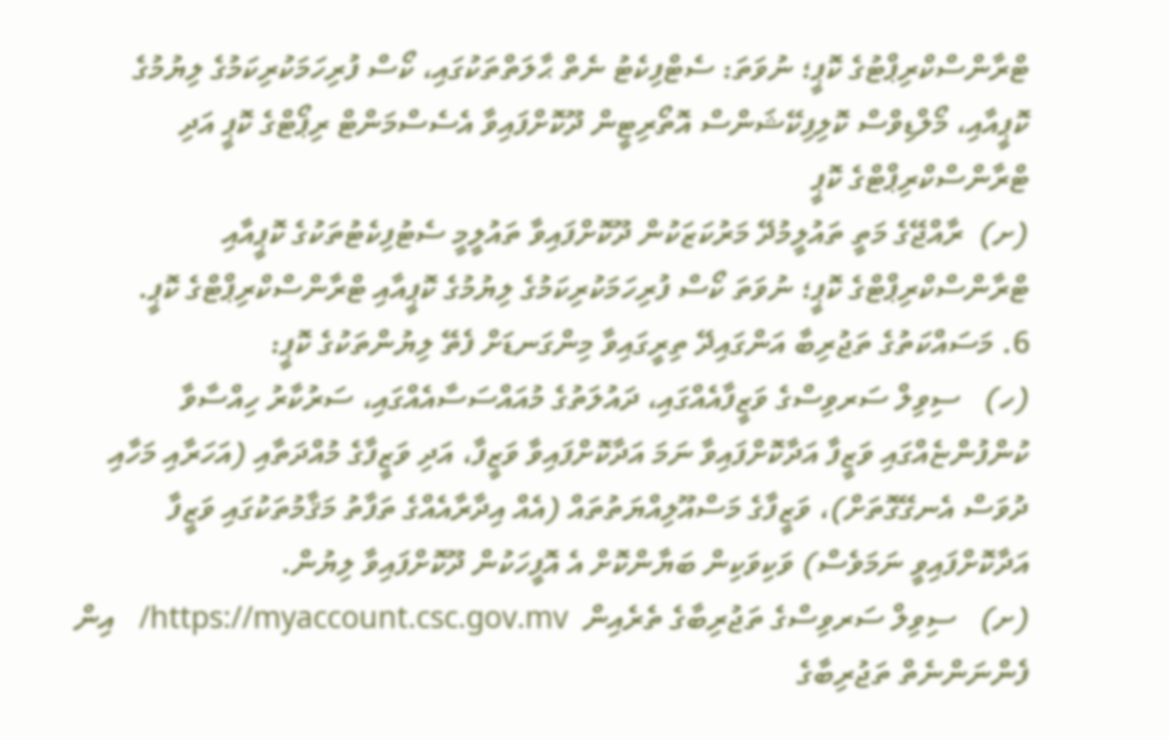ޓްރާންސްކްރިޕްޓުގެ ކޮޕީ؛ ނުވަތަ: ސެޓްފިކެޓު ނެތް ޙާލަތްތަކުގައި، ކޯސް ފުރިހަމަކުރިކަމުގެ ލިޔުމުގެ ކޮޕީއާއި، މޯލްޑިވްސް ކޮލިފިކޭޝަންސް އޮތޯރިޓީން ދޫކޮށްފައިވާ އެސެސްމަންޓް ރިޕޯޓްގެ ކޮޕީ އަދި ޓްރާންސްކްރިޕްޓްގެ ކޮޕީ
(ށ)  ރާއްޖޭގެ މަތީ ތައުލީމުދޭ މަރުކަޒަކުން ދޫކޮށްފައިވާ ތައުލީމީ ސެޓުފިކެޓުތަކުގެ ކޮޕީއާއި ޓްރާންސްކްރިޕްޓްގެ ކޮޕީ؛ ނުވަތަ ކޯސް ފުރިހަމަކުރިކަމުގެ ލިޔުމުގެ ކޮޕީއާއި ޓްރާންސްކްރިޕްޓްގެ ކޮޕީ.
6. މަސައްކަތުގެ ތަޖުރިބާ އަންގައިދޭ ތިރީގައިވާ މިންގަނޑަށް ފެތޭ ލިޔުންތަކުގެ ކޮޕީ:
(ހ)   ސިވިލް ސަރވިސްގެ ވަޒީފާއެއްގައި، ދައުލަތުގެ މުއައްސަސާއެއްގައި، ސަރުކާރު ހިއްސާވާ ކުންފުންޏެއްގައި ވަޒީފާ އަދާކޮށްފައިވާ ނަމަ އަދާކޮށްފައިވާ ވަޒީފާ، އަދި ވަޒީފާގެ މުއްދަތާއި (އަހަރާއި މަހާއި ދުވަސް އެނގޭގޮތަށް)، ވަޒީފާގެ މަސްއޫލިއްޔަތުތައް (އެއް އިދާރާއެއްގެ ތަފާތު މަޤާމުތަކުގައި ވަޒީފާ އަދާކޮށްފައިވީ ނަމަވެސް) ވަކިވަކިން ބަޔާންކޮށް އެ އޮފީހަކުން ދޫކޮށްފައިވާ ލިޔުން.
(ށ)   ސިވިލް ސަރވިސްގެ ތަޖުރިބާގެ ތެރެއިން  https://myaccount.csc.gov.mv/   އިން ފެންނަންނެތް ތަޖުރިބާގެ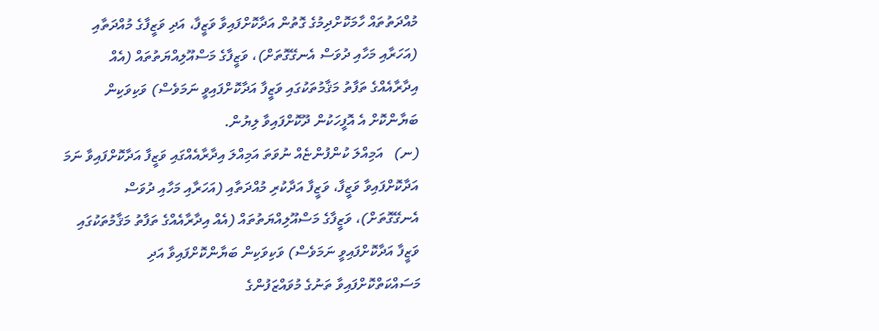މުއްދަތުތައް ހާމަކޮށްދިމުގެ ގޮތުން އަދާކޮށްފައިވާ ވަޒީފާ، އަދި ވަޒީފާގެ މުއްދަތާއި (އަހަރާއި މަހާއި ދުވަސް އެނގޭގޮތަށް)، ވަޒީފާގެ މަސްއޫލިއްޔަތުތައް (އެއް އިދާރާއެއްގެ ތަފާތު މަޤާމުތަކުގައި ވަޒީފާ އަދާކޮށްފައިވީ ނަމަވެސް) ވަކިވަކިން ބަޔާންކޮށް އެ އޮފީހަކުން ދޫކޮށްފައިވާ ލިޔުން.
(ނ)   އަމިއްލަ ކުންފުންޏެއް ނުވަތަ އަމިއްލަ އިދާރާއެއްގައި ވަޒީފާ އަދާކޮށްފައިވާ ނަމަ އަދާކޮށްފައިވާ ވަޒީފާ، ވަޒީފާ އަދާކުރި މުއްދަތާއި (އަހަރާއި މަހާއި ދުވަސް އެނގޭގޮތަށް)، ވަޒީފާގެ މަސްއޫލިއްޔަތުތައް (އެއް އިދާރާއެއްގެ ތަފާތު މަޤާމުތަކުގައި ވަޒީފާ އަދާކޮށްފައިވީ ނަމަވެސް) ވަކިވަކިން ބަޔާންކޮށްފައިވާ އަދި މަސައްކަތްކޮށްފައިވާ ތަނުގެ މުވައްޒަފުންގެ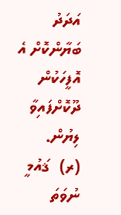އަދަދު ބަޔާންކޮށް އެ އޮފީހަކުން ދޫކޮށްފައިވާ ލިޔުން.
(ރ)  ޤައުމީ ނުވަތަ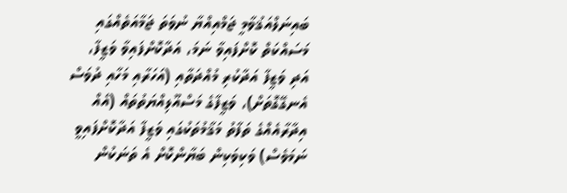ބައިނަލްއަޤުވާމީ ޖަމްއިއްޔާ ނުވަތަ ޖަމާއަތެއްގައި މަސައްކަތް ކޮށްފައިވާ ނަމަ، އަދާކޮށްފައިވާ ވަޒީފާ، އަދި ވަޒީފާ އަދާކުރި މުއްދަތާއި (އަހަރާއި މަހާއި ދުވަސް އެނގޭގޮތަށް)، ވަޒީފާގެ މަސްއޫލިއްޔަތުތައް (އެއް އިދާރާއެއްގެ ތަފާތު މަޤާމުތަކުގައި ވަޒީފާ އަދާކޮށްފައިވީ ނަމަވެސް) ވަކިވަކިން ބަޔާންކޮށް އެ ތަނަކުން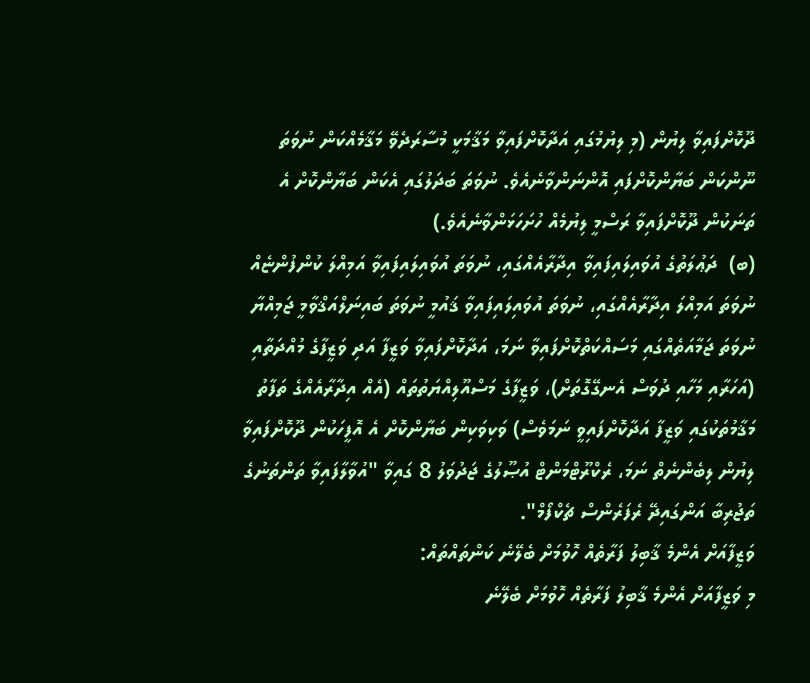ދޫކޮށްފައިވާ ލިޔުން (މި ލިޔުމުގައި އަދާކޮށްފައިވާ މަޤާމަކީ މުސާރަދެވޭ މަޤާމެއްކަން ނުވަތަ ނޫންކަން ބަޔާންކޮށްފައި އޮންނަންވާނެއެވެ. ނުވަތަ ބަދަލުގައި އެކަން ބަޔާންކޮށް އެ ތަނަކުން ދޫކޮށްފައިވާ ރަސްމީ ލިޔުމެއް ހުށަހަޅަންވާނެއެވެ.)
(ބ)  ދަޢުލަތުގެ އުވައިލައިފައިވާ އިދާރާއެއްގައި، ނުވަތަ އުވައިލައިފައިވާ އަމިއްލަ ކުންފުންޏެއް ނުވަތަ އަމިއްލަ އިދާރާއެއްގައި، ނުވަތަ އުވައިލައިފައިވާ ޤައުމީ ނުވަތަ ބައިނަލްއަޤްވާމީ ޖަމިއްޔާ ނުވަތަ ޖަމާއަތެއްގައި މަސައްކަތްކޮށްފައިވާ ނަމަ، އަދާކޮށްފައިވާ ވަޒީފާ އަދި ވަޒީފާގެ މުއްދަތާއި (އަހަރާއި މަހާއި ދުވަސް އެނގޭގޮތަށް)، ވަޒީފާގެ މަސްއޫލިއްޔަތުތައް (އެއް އިދާރާއެއްގެ ތަފާތު މަޤާމުތަކުގައި ވަޒީފާ އަދާކޮށްފައިވީ ނަމަވެސް) ވަކިވަކިން ބަޔާންކޮށް އެ އޮފީހަކުން ދޫކޮށްފައިވާ ލިޔުން ލިބެންނެތް ނަމަ، ރެކްރޫޓްމަންޓް އުޞޫލުގެ ޖަދުވަލު 8 ގައިވާ "އުވާލާފައިވާ ތަންތަނުގެ ތަޖުރިބާ އަންގައިދޭ ރެފަރެންސް ޗެކްފޯމް".
ވަޒީފާއަށް އެންމެ ޤާބިލު ފަރާތެއް ހޮވުމަށް ބެލޭނެ ކަންތައްތައް:
މި ވަޒީފާއަށް އެންމެ ޤާބިލު ފަރާތެއް ހޮވުމަށް ބެލޭނެ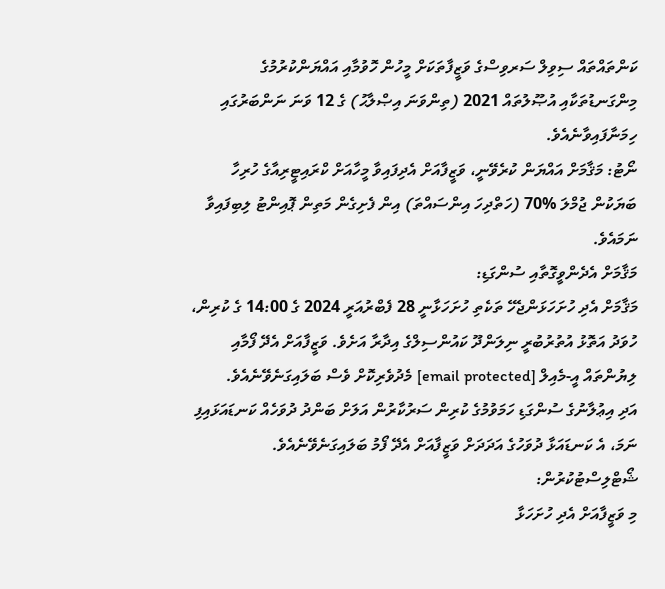ކަންތައްތައް ސިވިލް ސަރވިސްގެ ވަޒީފާތަކަށް މީހުން ހޮވުމާއި އައްޔަންކުރުމުގެ މިންގަނޑުތަކާއި އުޞޫލުތައް 2021 (ތިންވަނަ އިޞްލާޙު) ގެ 12 ވަނަ ނަންބަރުގައި ހިމަނާފައިވާނެއެވެ.
ނޯޓު: މަޤާމަށް އައްޔަން ކުރެވޭނީ، ވަޒީފާއަށް އެދިފައިވާ މީހާއަށް ކްރައިޓީރިއާގެ ހުރިހާ ބަޔަކުން ޖުމްލަ %70 (ހަތްދިހަ އިންސައްތަ) އިން ފެށިގެން މަތިން ޕޮއިންޓު ލިބިފައިވާ ނަމައެވެ.
މަޤާމަށް އެދެންވީގޮތާއި ސުންގަޑި:
މަޤާމަށް އެދި ހުށަހަޅަންޖެހޭ ތަކެތި ހުށަހަޅާނީ 28 ފެބްރުއަރީ 2024 ގެ 14:00 ގެ ކުރިން، ހުވަދު އަތޮޅު އުތުރުބުރީ ނިލަންދޫ ކައުންސިލްގެ އިދާރާ އަށެވެ. ވަޒީފާއަށް އެދޭ ފޯމާއި ލިޔުންތައް އީ-މެއިލް [email protected] މެދުވެރިކޮށް ވެސް ބަލައިގަނެވޭނެއެވެ.
އަދި އިޢުލާނުގެ ސުންގަޑި ހަމަވުމުގެ ކުރިން ސަރުކާރުން އަލަށް ބަންދު ދުވަހެއް ކަނޑައަޅައިފި ނަމަ، އެ ކަނޑައަޅާ ދުވަހުގެ އަދަދަށް ވަޒީފާއަށް އެދޭ ފޯމު ބަލައިގަނެވޭނެއެވެ.
ޝޯޓްލިސްޓުކުރުން:
މި ވަޒީފާއަށް އެދި ހުށަހަޅާ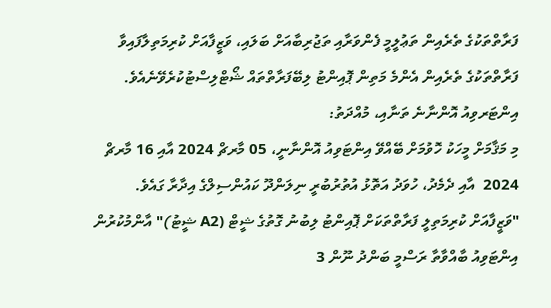ފަރާތްތަކުގެ ތެރެއިން ތަޢުލީމީ ފެންވަރާއި ތަޖުރިބާއަށް ބަލައި، ވަޒީފާއަށް ކުރިމަތިލާފައިވާ ފަރާތްތަކުގެ ތެރެއިން އެންމެ މަތިން ޕޮއިންޓު ލިބޭފަރާތްތައް ޝޯޓްލިސްޓުކުރެވޭނެއެވެ.
އިންޓަރވިއު އޮންނާނެ ތަނާއި، މުއްދަތު:
މި މަޤާމަށް މީހަކު ހޮވުމަށް ބޭއްވޭ އިންޓަވިއު އޮންނާނީ، 05 މާރޗް 2024 އާއި 16 މާރޗް 2024  އާއި ދެމެދު، ހުވަދު އަތޮޅު އުތުރުބުރީ ނިލަންދޫ ކައުންސިލްގެ އިދާރާ ގައެވެ.
"ވަޒީފާއަށް ކުރިމަތިލީ ފަރާތްތަކަށް ޕޮއިންޓު ލިބުނު ގޮތުގެ ޝީޓް (A2 ޝީޓު)" އާންމުކުރުން
އިންޓަވިއު ބާއްވާތާ ރަސްމީ ބަންދު ނޫން 3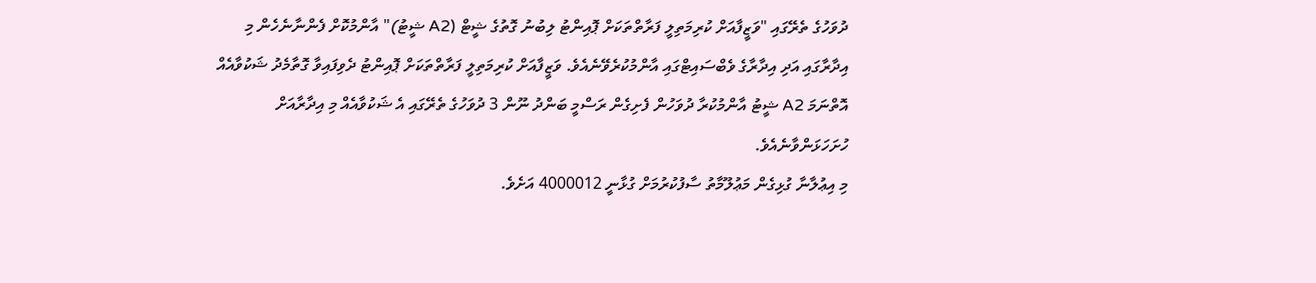ދުވަހުގެ ތެރޭގައި "ވަޒީފާއަށް ކުރިމަތިލީ ފަރާތްތަކަށް ޕޮއިންޓު ލިބުނު ގޮތުގެ ޝީޓް (A2 ޝީޓު)" އާންމުކޮށް ފެންނާނެހެން މި އިދާރާގައި އަދި އިދާރާގެ ވެބްސައިޓްގައި އާންމުކުރެވޭނެއެވެ. ވަޒީފާއަށް ކުރިމަތިލީ ފަރާތްތަކަށް ޕޮއިންޓު ދެވިފައިވާ ގޮތާމެދު ޝަކުވާއެއް އޮތްނަމަ A2 ޝީޓު އާންމުކުރާ ދުވަހުން ފެށިގެން ރަސްމީ ބަންދު ނޫން 3 ދުވަހުގެ ތެރޭގައި އެ ޝަކުވާއެއް މި އިދާރާއަށް ހުށަހަޅަންވާނެއެވެ.
މި އިޢުލާނާ ގުޅިގެން މަޢުލޫމާތު ސާފުކުރުމަށް ގުޅާނީ 4000012 އަށެވެ.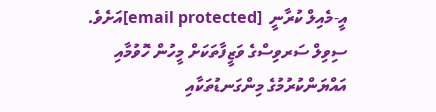އީ-މެއިލް ކުރާނީ  [email protected]އަށެވެ.
ސިވިލް ސަރވިސްގެ ވަޒީފާތަކަށް މީހުން ހޮވުމާއި އައްޔަންކުރުމުގެ މިންގަނޑުތަކާއި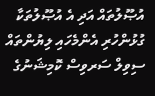އުޞޫލުތައް އަދި އެ އުޞޫލުތަކާ ގުޅުންހުރި އެންމެހައި ލިޔުންތައް ސިވިލް ސަރވިސް ކޮމިޝަނުގެ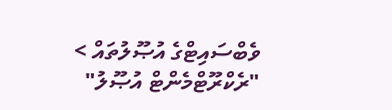ވެބްސައިޓްގެ އުޞޫލުތައް > "ރެކްރޫޓްމެންޓް އުޞޫލު"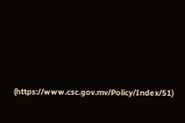(https://www.csc.gov.mv/Policy/Index/51)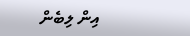އިން ލިބެން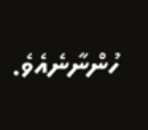ހުންނާނެއެވެ.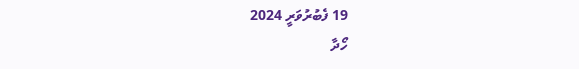19 ފެބުރުވަރީ 2024
ހޯދާ